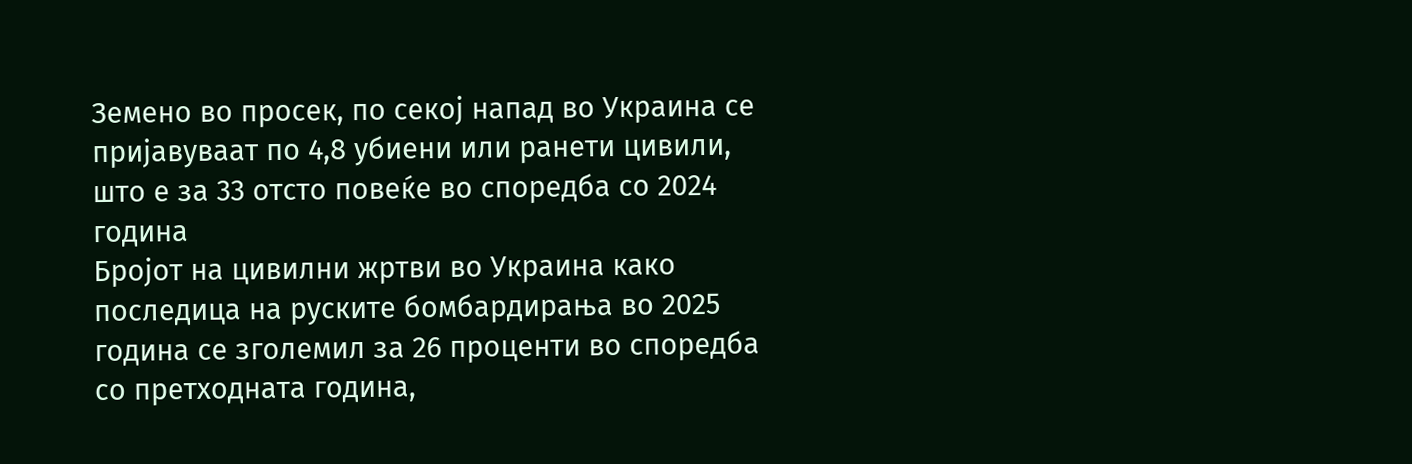Земено во просек, по секој напад во Украина се пријавуваат по 4,8 убиени или ранети цивили, што е за 33 отсто повеќе во споредба со 2024 година
Бројот на цивилни жртви во Украина како последица на руските бомбардирања во 2025 година се зголемил за 26 проценти во споредба со претходната година,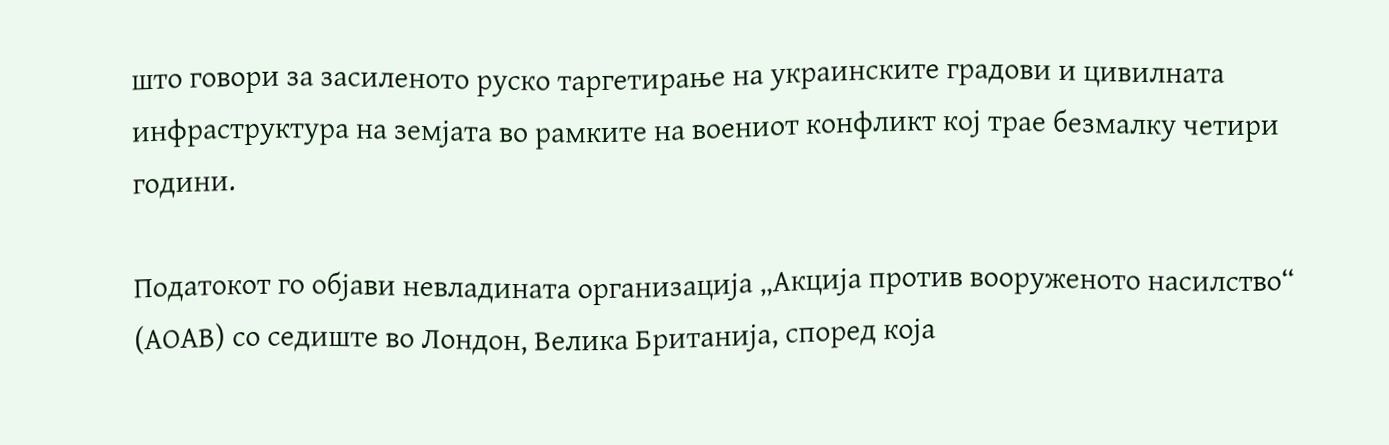што говори за засиленото руско таргетирање на украинските градови и цивилната инфраструктура на земјата во рамките на воениот конфликт кој трае безмалку четири години.

Податокот го објави невладината организација „Акција против вооруженото насилство“ (АОАВ) со седиште во Лондон, Велика Британија, според која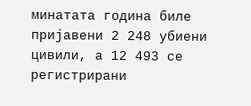минатата година биле пријавени 2 248 убиени цивили, а 12 493 се регистрирани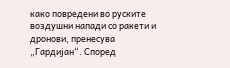како повредени во руските воздушни напади со ракети и дронови, пренесува „Гардијан“. Според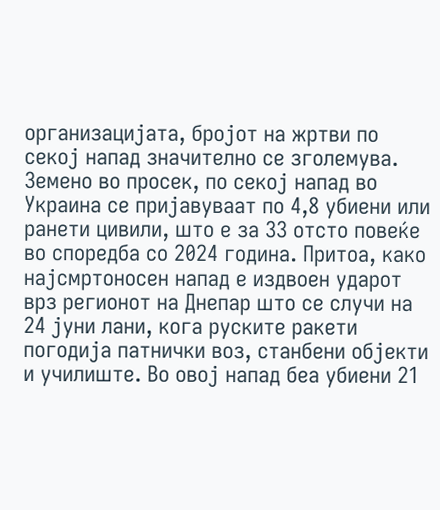организацијата, бројот на жртви по секој напад значително се зголемува.
Земено во просек, по секој напад во Украина се пријавуваат по 4,8 убиени или ранети цивили, што е за 33 отсто повеќе во споредба со 2024 година. Притоа, како најсмртоносен напад е издвоен ударот врз регионот на Днепар што се случи на 24 јуни лани, кога руските ракети погодија патнички воз, станбени објекти и училиште. Во овој напад беа убиени 21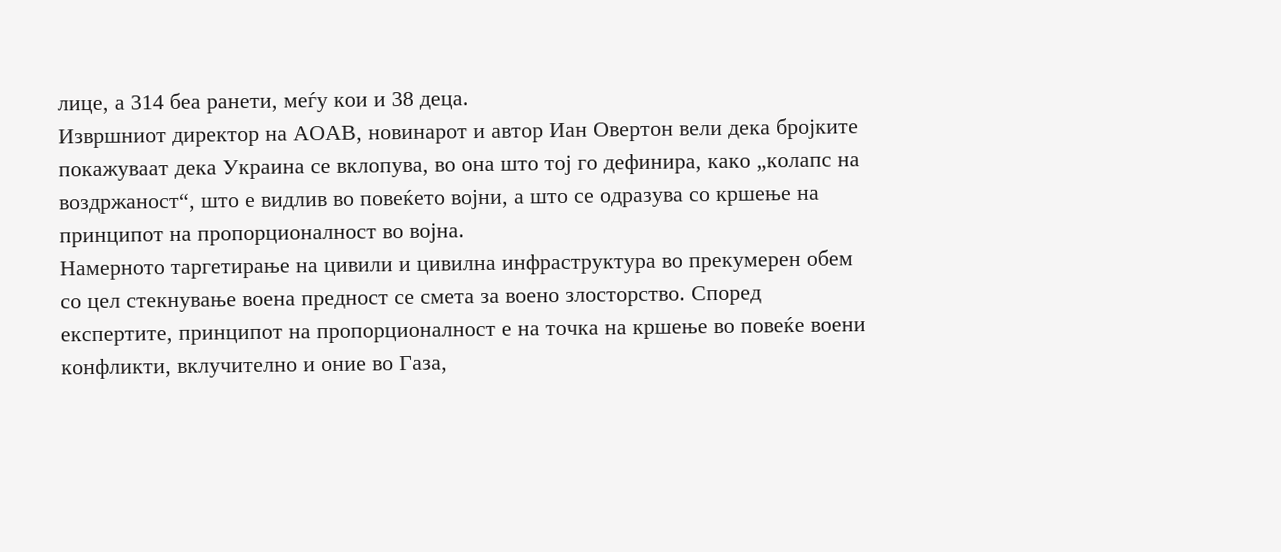лице, а 314 беа ранети, меѓу кои и 38 деца.
Извршниот директор на АОАВ, новинарот и автор Иан Овертон вели дека бројките покажуваат дека Украина се вклопува, во она што тој го дефинира, како „колапс на воздржаност“, што е видлив во повеќето војни, а што се одразува со кршење на принципот на пропорционалност во војна.
Намерното таргетирање на цивили и цивилна инфраструктура во прекумерен обем со цел стекнување воена предност се смета за воено злосторство. Според експертите, принципот на пропорционалност е на точка на кршење во повеќе воени конфликти, вклучително и оние во Газа,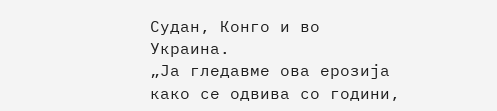Судан, Конго и во Украина.
„Ја гледавме ова ерозија како се одвива со години,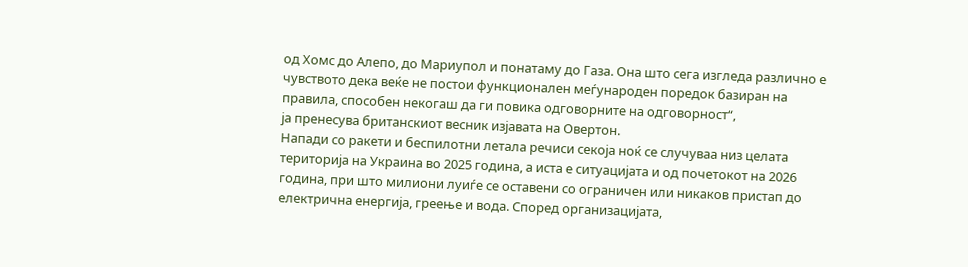од Хомс до Алепо, до Мариупол и понатаму до Газа. Она што сега изгледа различно е чувството дека веќе не постои функционален меѓународен поредок базиран на правила, способен некогаш да ги повика одговорните на одговорност“,
ја пренесува британскиот весник изјавата на Овертон.
Напади со ракети и беспилотни летала речиси секоја ноќ се случуваа низ целата територија на Украина во 2025 година, а иста е ситуацијата и од почетокот на 2026 година, при што милиони луиѓе се оставени со ограничен или никаков пристап до електрична енергија, греење и вода. Според организацијата,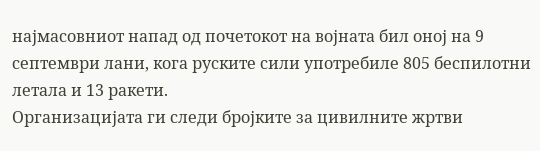најмасовниот напад од почетокот на војната бил оној на 9 септември лани, кога руските сили употребиле 805 беспилотни летала и 13 ракети.
Организацијата ги следи бројките за цивилните жртви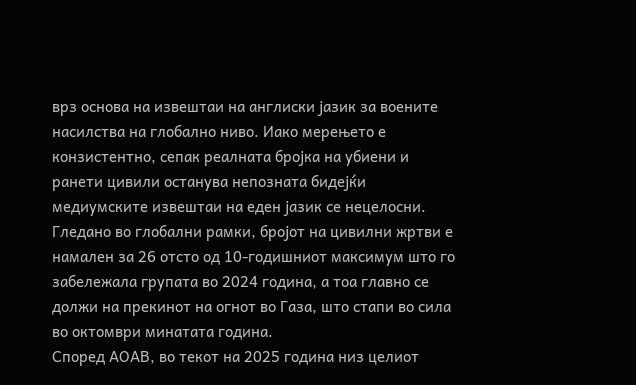врз основа на извештаи на англиски јазик за воените насилства на глобално ниво. Иако мерењето е конзистентно, сепак реалната бројка на убиени и ранети цивили останува непозната бидејќи медиумските извештаи на еден јазик се нецелосни.
Гледано во глобални рамки, бројот на цивилни жртви е намален за 26 отсто од 10-годишниот максимум што го забележала групата во 2024 година, а тоа главно се должи на прекинот на огнот во Газа, што стапи во сила во октомври минатата година.
Според АОАВ, во текот на 2025 година низ целиот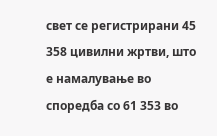свет се регистрирани 45 358 цивилни жртви, што е намалување во споредба со 61 353 во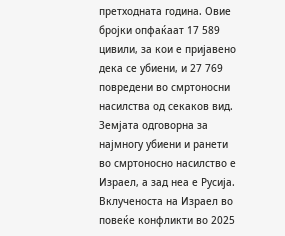претходната година. Овие бројки опфаќаат 17 589 цивили, за кои е пријавено дека се убиени, и 27 769 повредени во смртоносни насилства од секаков вид.
Земјата одговорна за најмногу убиени и ранети во смртоносно насилство е Израел, а зад неа е Русија.
Вклученоста на Израел во повеќе конфликти во 2025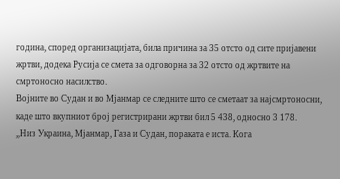година, според организацијата, била причина за 35 отсто од сите пријавени жртви, додека Русија се смета за одговорна за 32 отсто од жртвите на смртоносно насилство.
Војните во Судан и во Мјанмар се следните што се сметаат за најсмртоносни, каде што вкупниот број регистрирани жртви бил 5 438, односно 3 178.
„Низ Украина, Мјанмар, Газа и Судан, пораката е иста. Кога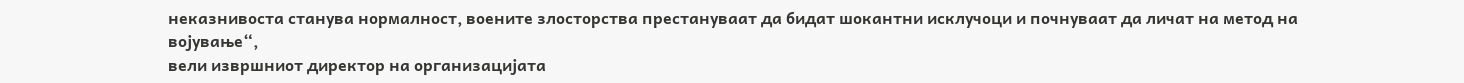неказнивоста станува нормалност, воените злосторства престануваат да бидат шокантни исклучоци и почнуваат да личат на метод на војување“,
вели извршниот директор на организацијата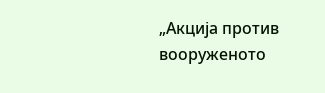„Акција против вооруженото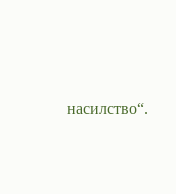насилство“.